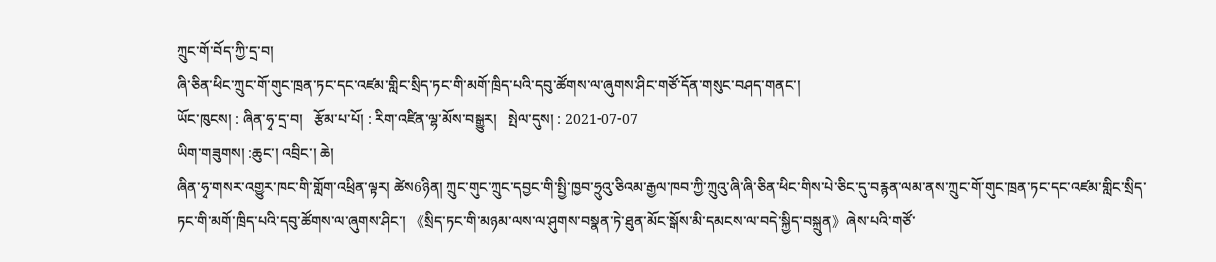ཀྲུང་གོ་བོད་ཀྱི་དྲ་བ།
ཞི་ཅིན་ཕིང་ཀྲུང་གོ་གུང་ཁྲན་ཏང་དང་འཛམ་གླིང་སྲིད་ཏང་གི་མགོ་ཁྲིད་པའི་དབུ་ཚོགས་ལ་ཞུགས་ཤིང་གཙོ་དོན་གསུང་བཤད་གནང་།
ཡོང་ཁུངས། : ཞིན་ཧྭ་དྲ་བ།   རྩོམ་པ་པོ། : རིག་འཛིན་ལྷ་མོས་བསྒྱུར།   སྤེལ་དུས། : 2021-07-07
ཡིག་གཟུགས། :ཆུང་། འབྲིང་། ཆེ།
ཞིན་ཧྭ་གསར་འགྱུར་ཁང་གི་གློག་འཕྲིན་ལྟར། ཚེས6ཉིན། ཀྲུང་གུང་ཀྲུང་དབྱང་གི་སྤྱི་ཁྱབ་ཧྲུའུ་ཅིའམ་རྒྱལ་ཁབ་ཀྱི་ཀྲུའུ་ཞི་ཞི་ཅིན་ཕིང་གིས་པེ་ཅིང་དུ་བརྙན་ལམ་ནས་ཀྲུང་གོ་གུང་ཁྲན་ཏང་དང་འཛམ་གླིང་སྲིད་ཏང་གི་མགོ་ཁྲིད་པའི་དབུ་ཚོགས་ལ་ཞུགས་ཤིང་། 《སྲིད་ཏང་གི་མཉམ་ལས་ལ་ཤུགས་བསྣན་ཏེ་ཐུན་མོང་སྒོས་མི་དམངས་ལ་བདེ་སྐྱིད་བསྐྲུན》ཞེས་པའི་གཙོ་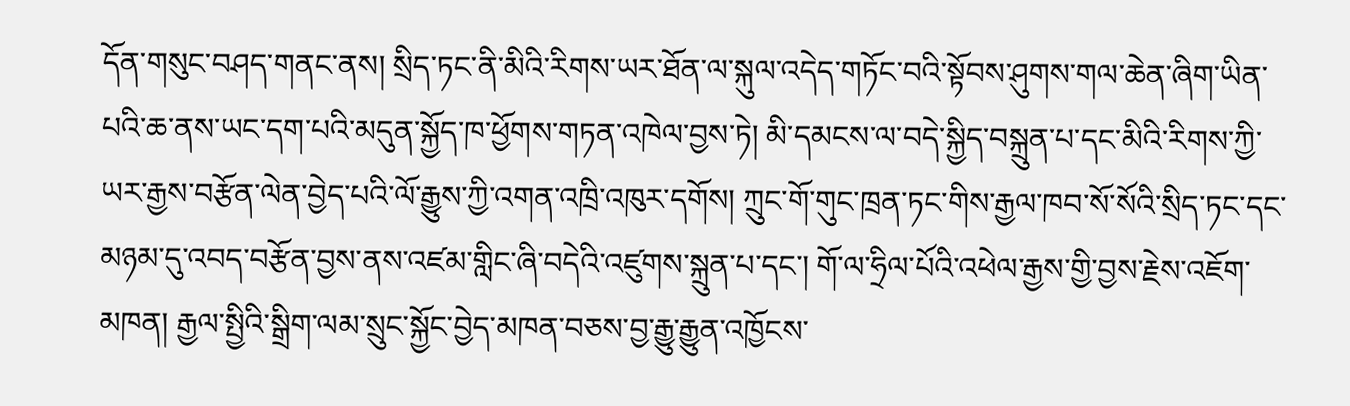དོན་གསུང་བཤད་གནང་ནས། སྲིད་ཏང་ནི་མིའི་རིགས་ཡར་ཐོན་ལ་སྐུལ་འདེད་གཏོང་བའི་སྟོབས་ཤུགས་གལ་ཆེན་ཞིག་ཡིན་པའི་ཆ་ནས་ཡང་དག་པའི་མདུན་སྐྱོད་ཁ་ཕྱོགས་གཏན་འཁེལ་བྱས་ཏེ། མི་དམངས་ལ་བདེ་སྐྱིད་བསྐྲུན་པ་དང་མིའི་རིགས་ཀྱི་ཡར་རྒྱས་བརྩོན་ལེན་བྱེད་པའི་ལོ་རྒྱུས་ཀྱི་འགན་འཁྲི་འཁུར་དགོས། ཀྲུང་གོ་གུང་ཁྲན་ཏང་གིས་རྒྱལ་ཁབ་སོ་སོའི་སྲིད་ཏང་དང་མཉམ་དུ་འབད་བརྩོན་བྱས་ནས་འཛམ་གླིང་ཞི་བདེའི་འཛུགས་སྐྲུན་པ་དང་། གོ་ལ་ཧྲིལ་པོའི་འཕེལ་རྒྱས་གྱི་བྱས་རྗེས་འཇོག་མཁན། རྒྱལ་སྤྱིའི་སྒྲིག་ལམ་སྲུང་སྐྱོང་བྱེད་མཁན་བཅས་བྱ་རྒྱུ་རྒྱུན་འཁྱོངས་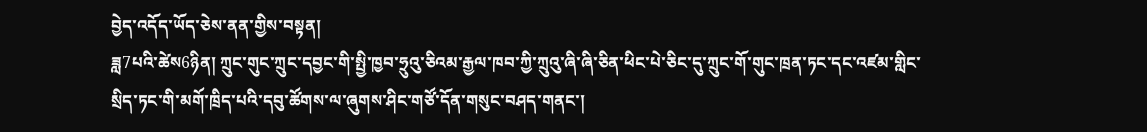བྱེད་འདོད་ཡོད་ཅེས་ནན་གྱིས་བསྟན།
ཟླ7པའི་ཚེས6ཉིན། ཀྲུང་གུང་ཀྲུང་དབྱང་གི་སྤྱི་ཁྱབ་ཧྲུའུ་ཅིའམ་རྒྱལ་ཁབ་ཀྱི་ཀྲུའུ་ཞི་ཞི་ཅིན་ཕིང་པེ་ཅིང་དུ་ཀྲུང་གོ་གུང་ཁྲན་ཏང་དང་འཛམ་གླིང་སྲིད་ཏང་གི་མགོ་ཁྲིད་པའི་དབུ་ཚོགས་ལ་ཞུགས་ཤིང་གཙོ་དོན་གསུང་བཤད་གནང་།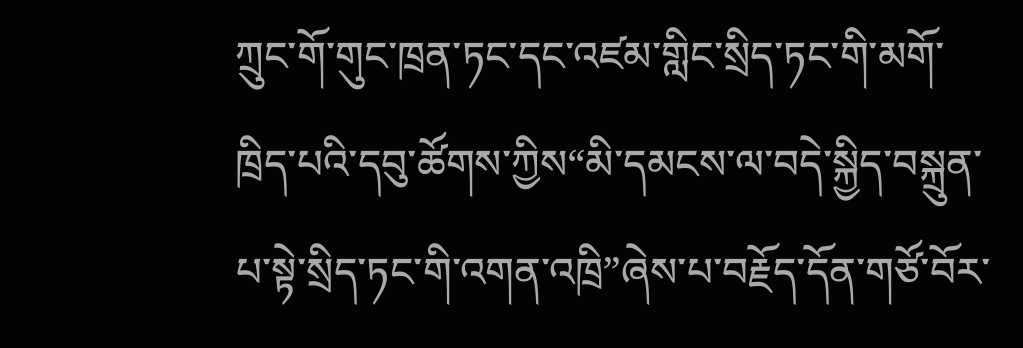ཀྲུང་གོ་གུང་ཁྲན་ཏང་དང་འཛམ་གླིང་སྲིད་ཏང་གི་མགོ་ཁྲིད་པའི་དབུ་ཚོགས་ཀྱིས“མི་དམངས་ལ་བདེ་སྐྱིད་བསྐྲུན་པ་སྟེ་སྲིད་ཏང་གི་འགན་འཁྲི”ཞེས་པ་བརྗོད་དོན་གཙོ་བོར་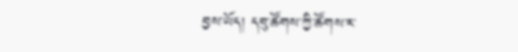བྱས་ཡོད། དབུ་ཚོགས་ཀྱི་ཚོགས་ར་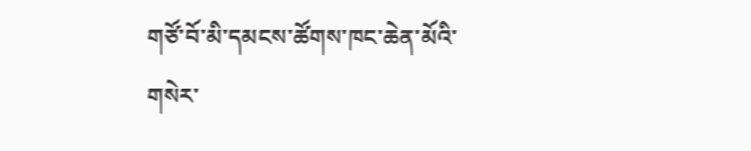གཙོ་བོ་མི་དམངས་ཚོགས་ཁང་ཆེན་མོའི་གསེར་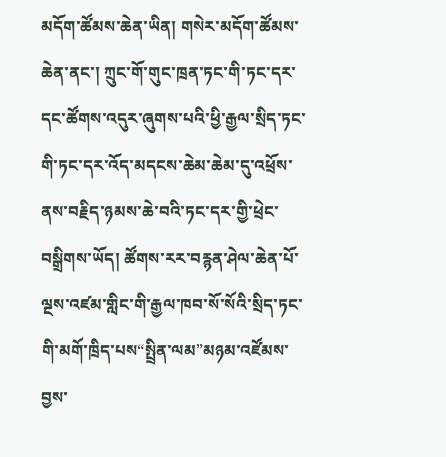མདོག་ཚོམས་ཆེན་ཡིན། གསེར་མདོག་ཚོམས་ཆེན་ནང་། ཀྲུང་གོ་གུང་ཁྲན་ཏང་གི་ཏང་དར་དང་ཚོགས་འདུར་ཞུགས་པའི་ཕྱི་རྒྱལ་སྲིད་ཏང་གི་ཏང་དར་འོད་མདངས་ཆེམ་ཆེམ་དུ་འཕྲོས་ནས་བརྗིད་ཉམས་ཆེ་བའི་ཏང་དར་གྱི་ཕྲེང་བསྒྲིགས་ཡོད། ཚོགས་རར་བརྙན་ཤེལ་ཆེན་པོ་ལྔས་འཛམ་གླིང་གི་རྒྱལ་ཁབ་སོ་སོའི་སྲིད་ཏང་གི་མགོ་ཁྲིད་པས“སྤྲིན་ལམ”མཉམ་འཛོམས་བྱས་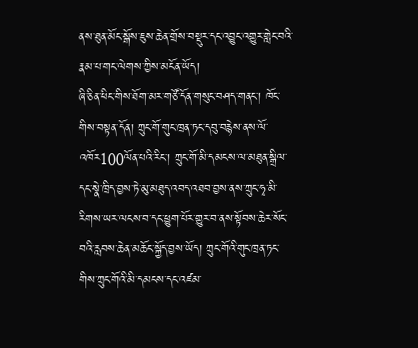ནས་ཐུན་མོང་སྒོས་ཇུས་ཆེན་གྲོས་བསྡུར་དང་འབྱུང་འགྱུར་གླེང་བའི་རྣམ་པ་གང་ལེགས་ཀྱིས་མངོན་ཡོད།
ཞི་ཅིན་ཕིང་གིས་ཐོག་མར་གཙོ་དོན་གསུང་བཤད་གནང་། ཁོང་གིས་བསྟན་དོན། ཀྲུང་གོ་གུང་ཁྲན་ཏང་དབུ་བརྙེས་ནས་ལོ་འཁོར100ལོན་པའི་རིང་། ཀྲུང་གོ་མི་དམངས་ལ་མཐུན་སྒྲིལ་དང་སྣེ་ཁྲིད་བྱས་ཏེ་མུ་མཐུད་འབད་འཐབ་བྱས་ནས་ཀྲུང་ཧྭ་མི་རིགས་ཡར་ལངས་བ་དང་ཕྱུག་པོར་གྱུར་བ་ནས་སྟོབས་ཆེར་སོང་བའི་རླབས་ཆེན་མཆོང་སྐྱོད་བྱས་ཡོད། ཀྲུང་གོའི་གུང་ཁྲན་ཏང་གིས་ཀྲུང་གོའི་མི་དམངས་དང་འཛམ་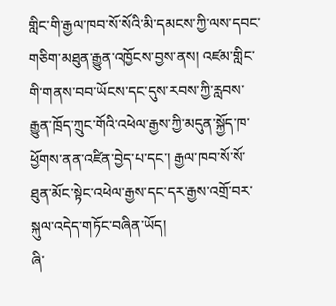གླིང་གི་རྒྱལ་ཁབ་སོ་སོའི་མི་དམངས་ཀྱི་ལས་དབང་གཅིག་མཐུན་རྒྱུན་འཁྱོངས་བྱས་ནས། འཛམ་གླིང་གི་གནས་བབ་ཡོངས་དང་དུས་རབས་ཀྱི་རླབས་རྒྱུན་ཁྲོད་ཀྲུང་གོའི་འཕེལ་རྒྱས་ཀྱི་མདུན་སྐྱོད་ཁ་ཕྱོགས་ནན་འཛིན་བྱེད་པ་དང་། རྒྱལ་ཁབ་སོ་སོ་ཐུན་མོང་སྟེང་འཕེལ་རྒྱས་དང་དར་རྒྱས་འགྲོ་བར་སྐུལ་འདེད་གཏོང་བཞིན་ཡོད།
ཞི་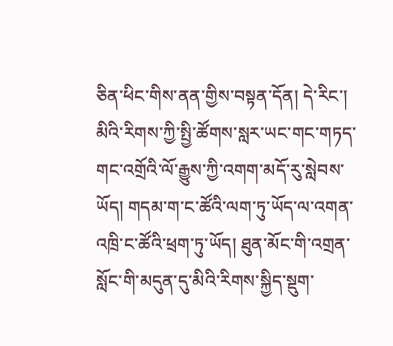ཅིན་ཕིང་གིས་ནན་གྱིས་བསྟན་དོན། དེ་རིང་། མིའི་རིགས་ཀྱི་སྤྱི་ཚོགས་སླར་ཡང་གང་གཏད་གང་འགྲོའི་ལོ་རྒྱུས་ཀྱི་འགག་མདོ་རུ་སླེབས་ཡོད། གདམ་ག་ང་ཚོའི་ལག་ཏུ་ཡོད་ལ་འགན་འཁྲི་ང་ཚོའི་ཕྲག་ཏུ་ཡོད། ཐུན་མོང་གི་འགྲན་སློང་གི་མདུན་དུ་མིའི་རིགས་སྐྱིད་སྡུག་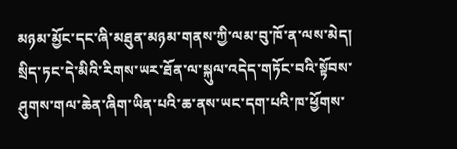མཉམ་མྱོང་དང་ཞི་མཐུན་མཉམ་གནས་ཀྱི་ལམ་བུ་ཁོ་ན་ལས་མེད། སྲིད་ཏང་དེ་མིའི་རིགས་ཡར་ཐོན་ལ་སྐུལ་འདེད་གཏོང་བའི་སྟོབས་ཤུགས་གལ་ཆེན་ཞིག་ཡིན་པའི་ཆ་ནས་ཡང་དག་པའི་ཁ་ཕྱོགས་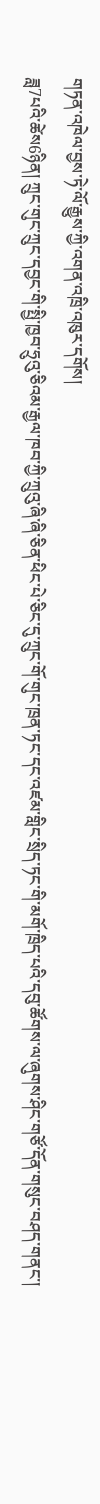གཏན་འཁེལ་བྱས་ཏེ་ལོ་རྒྱུས་ཀྱི་འགན་འཁྲི་འཁུར་དགོས།
ཟླ7པའི་ཚེས6ཉིན། ཀྲུང་གུང་ཀྲུང་དབྱང་གི་སྤྱི་ཁྱབ་ཧྲུའུ་ཅིའམ་རྒྱལ་ཁབ་ཀྱི་ཀྲུའུ་ཞི་ཞི་ཅིན་ཕིང་པེ་ཅིང་དུ་ཀྲུང་གོ་གུང་ཁྲན་ཏང་དང་འཛམ་གླིང་སྲིད་ཏང་གི་མགོ་ཁྲིད་པའི་དབུ་ཚོགས་ལ་ཞུགས་ཤིང་གཙོ་དོན་གསུང་བཤད་གནང་།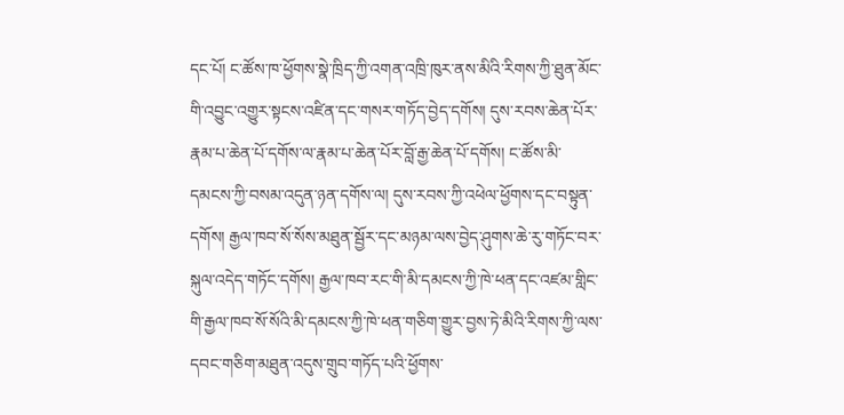དང་པོ། ང་ཚོས་ཁ་ཕྱོགས་སྣེ་ཁྲིད་ཀྱི་འགན་འཁྲི་ཁུར་ནས་མིའི་རིགས་ཀྱི་ཐུན་མོང་གི་འབྱུང་འགྱུར་སྟངས་འཛིན་དང་གསར་གཏོད་བྱེད་དགོས། དུས་རབས་ཆེན་པོར་རྣམ་པ་ཆེན་པོ་དགོས་ལ་རྣམ་པ་ཆེན་པོར་བློ་རྒྱ་ཆེན་པོ་དགོས། ང་ཚོས་མི་དམངས་ཀྱི་བསམ་འདུན་ཉན་དགོས་ལ། དུས་རབས་ཀྱི་འཕེལ་ཕྱོགས་དང་བསྟུན་དགོས། རྒྱལ་ཁབ་སོ་སོས་མཐུན་སྦྱོར་དང་མཉམ་ལས་བྱེད་ཤུགས་ཆེ་རུ་གཏོང་བར་སྐུལ་འདེད་གཏོང་དགོས། རྒྱལ་ཁབ་རང་གི་མི་དམངས་ཀྱི་ཁེ་ཕན་དང་འཛམ་གླིང་གི་རྒྱལ་ཁབ་སོ་སོའི་མི་དམངས་ཀྱི་ཁེ་ཕན་གཅིག་གྱུར་བྱས་ཏེ་མིའི་རིགས་ཀྱི་ལས་དབང་གཅིག་མཐུན་འདུས་གྲུབ་གཏོད་པའི་ཕྱོགས་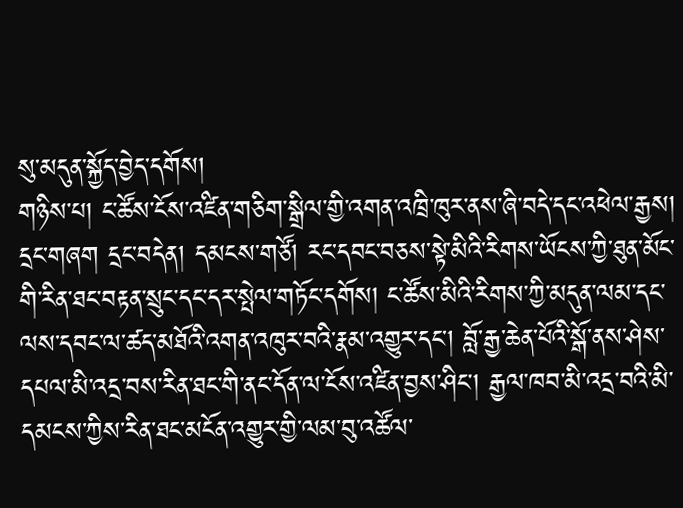སུ་མདུན་སྐྱོད་བྱེད་དགོས།
གཉིས་པ། ང་ཚོས་ངོས་འཛིན་གཅིག་སྒྲིལ་གྱི་འགན་འཁྲི་ཁུར་ནས་ཞི་བདེ་དང་འཕེལ་རྒྱས། དྲང་གཞག དྲང་བདེན། དམངས་གཙོ། རང་དབང་བཅས་སྟེ་མིའི་རིགས་ཡོངས་ཀྱི་ཐུན་མོང་གི་རིན་ཐང་བརྟན་སྲུང་དང་དར་སྤེལ་གཏོང་དགོས། ང་ཚོས་མིའི་རིགས་ཀྱི་མདུན་ལམ་དང་ལས་དབང་ལ་ཚད་མཐོའི་འགན་འཁུར་བའི་རྣམ་འགྱུར་དང་། བློ་རྒྱ་ཆེན་པོའི་སྒོ་ནས་ཤེས་དཔལ་མི་འདྲ་བས་རིན་ཐང་གི་ནང་དོན་ལ་ངོས་འཛིན་བྱས་ཤིང་། རྒྱལ་ཁབ་མི་འདྲ་བའི་མི་དམངས་ཀྱིས་རིན་ཐང་མངོན་འགྱུར་གྱི་ལམ་བུ་འཚོལ་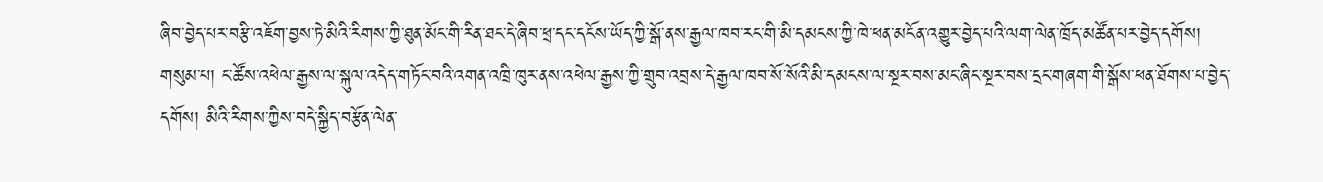ཞིབ་བྱེད་པར་བརྩི་འཇོག་བྱས་ཏེ་མིའི་རིགས་ཀྱི་ཐུན་མོང་གི་རིན་ཐང་དེ་ཞིབ་ཕྲ་དང་དངོས་ཡོད་ཀྱི་སྒོ་ནས་རྒྱལ་ཁབ་རང་གི་མི་དམངས་ཀྱི་ཁེ་ཕན་མངོན་འགྱུར་བྱེད་པའི་ལག་ལེན་ཁྲོད་མཚོན་པར་བྱེད་དགོས།
གསུམ་པ། ང་ཚོས་འཕེལ་རྒྱས་ལ་སྐུལ་འདེད་གཏོང་བའི་འགན་འཁྲི་ཁུར་ནས་འཕེལ་རྒྱས་ཀྱི་གྲུབ་འབྲས་དེ་རྒྱལ་ཁབ་སོ་སོའི་མི་དམངས་ལ་སྔར་བས་མང་ཞིང་སྔར་བས་དྲང་གཞག་གི་སྒོས་ཕན་ཐོགས་པ་བྱེད་དགོས། མིའི་རིགས་ཀྱིས་བདེ་སྐྱིད་བརྩོན་ལེན་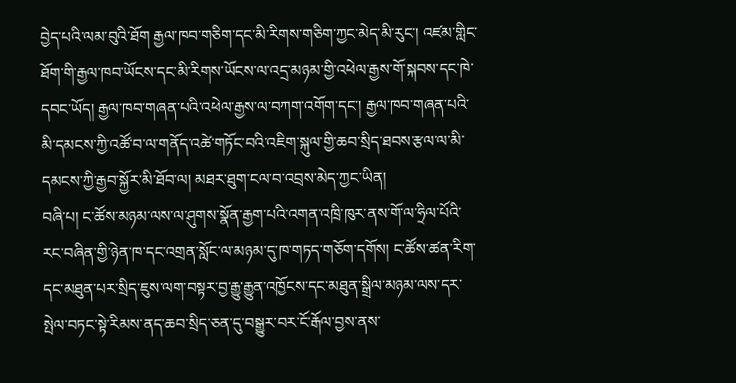བྱེད་པའི་ལམ་བུའི་ཐོག རྒྱལ་ཁབ་གཅིག་དང་མི་རིགས་གཅིག་ཀྱང་མེད་མི་རུང་། འཛམ་གླིང་ཐོག་གི་རྒྱལ་ཁབ་ཡོངས་དང་མི་རིགས་ཡོངས་ལ་འདྲ་མཉམ་གྱི་འཕེལ་རྒྱས་གོ་སྐབས་དང་ཁེ་དབང་ཡོད། རྒྱལ་ཁབ་གཞན་པའི་འཕེལ་རྒྱས་ལ་བཀག་འགོག་དང་། རྒྱལ་ཁབ་གཞན་པའི་མི་དམངས་ཀྱི་འཚོ་བ་ལ་གནོད་འཚེ་གཏོང་བའི་འཇིག་སྐུལ་གྱི་ཆབ་སྲིད་ཐབས་རྩལ་ལ་མི་དམངས་ཀྱི་རྒྱབ་སྐྱོར་མི་ཐོབ་ལ། མཐར་ཐུག་ངལ་བ་འབྲས་མེད་ཀྱང་ཡིན།
བཞི་པ། ང་ཚོས་མཉམ་ལས་ལ་ཤུགས་སྣོན་རྒྱག་པའི་འགན་འཁྲི་ཁུར་ནས་གོ་ལ་ཧྲིལ་པོའི་རང་བཞིན་གྱི་ཉེན་ཁ་དང་འགྲན་སློང་ལ་མཉམ་དུ་ཁ་གཏད་གཅོག་དགོས། ང་ཚོས་ཚན་རིག་དང་མཐུན་པར་སྲིད་ཇུས་ལག་བསྟར་བྱ་རྒྱུ་རྒྱུན་འཁྱོངས་དང་མཐུན་སྒྲིལ་མཉམ་ལས་དར་སྤེལ་བཏང་སྟེ་རིམས་ནད་ཆབ་སྲིད་ཅན་དུ་བསྒྱུར་བར་ངོ་རྒོལ་བྱས་ནས་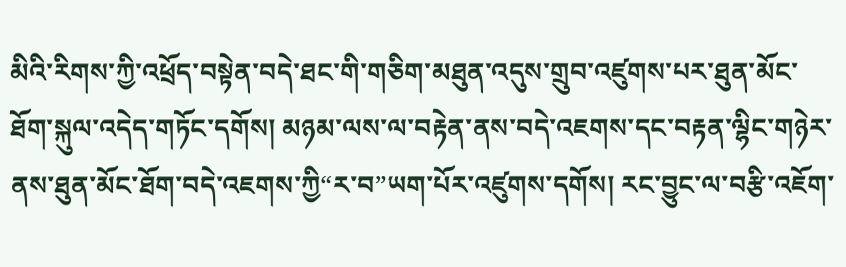མིའི་རིགས་ཀྱི་འཕྲོད་བསྟེན་བདེ་ཐང་གི་གཅིག་མཐུན་འདུས་གྲུབ་འཛུགས་པར་ཐུན་མོང་ཐོག་སྐུལ་འདེད་གཏོང་དགོས། མཉམ་ལས་ལ་བརྟེན་ནས་བདེ་འཇགས་དང་བརྟན་ལྷིང་གཉེར་ནས་ཐུན་མོང་ཐོག་བདེ་འཇགས་ཀྱི“ར་བ”ཡག་པོར་འཛུགས་དགོས། རང་བྱུང་ལ་བརྩི་འཇོག་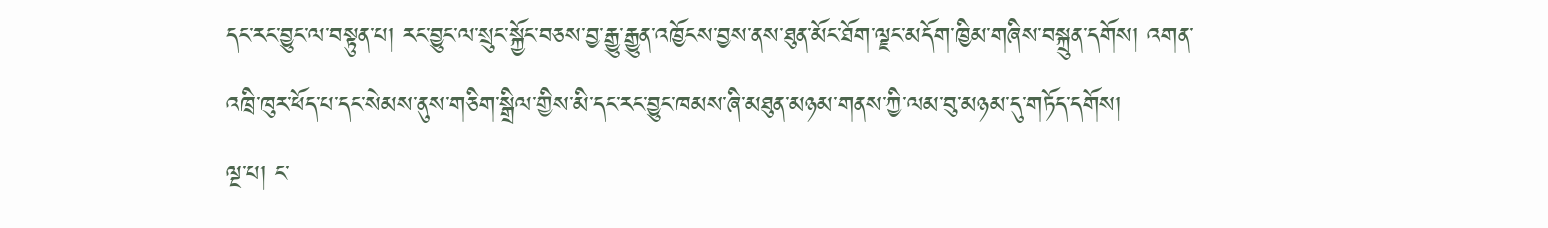དང་རང་བྱུང་ལ་བསྟུན་པ། རང་བྱུང་ལ་སྲུང་སྐྱོང་བཅས་བྱ་རྒྱུ་རྒྱུན་འཁྱོངས་བྱས་ནས་ཐུན་མོང་ཐོག་ལྗང་མདོག་ཁྱིམ་གཞིས་བསྐྲུན་དགོས། འགན་འཁྲི་ཁུར་ཕོད་པ་དང་སེམས་ནུས་གཅིག་སྒྲིལ་གྱིས་མི་དང་རང་བྱུང་ཁམས་ཞི་མཐུན་མཉམ་གནས་ཀྱི་ལམ་བུ་མཉམ་དུ་གཏོད་དགོས།
ལྔ་པ། ང་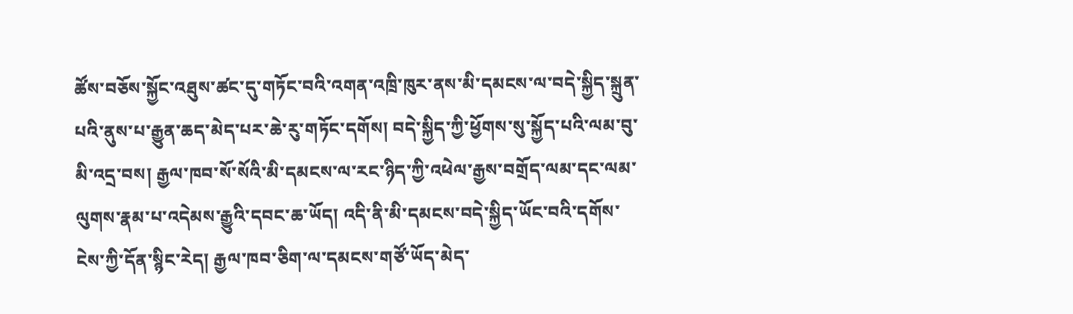ཚོས་བཅོས་སྐྱོང་འཐུས་ཚང་དུ་གཏོང་བའི་འགན་འཁྲི་ཁུར་ནས་མི་དམངས་ལ་བདེ་སྐྱིད་སྐྲུན་པའི་ནུས་པ་རྒྱུན་ཆད་མེད་པར་ཆེ་རུ་གཏོང་དགོས། བདེ་སྐྱིད་ཀྱི་ཕྱོགས་སུ་སྐྱོད་པའི་ལམ་བུ་མི་འདྲ་བས། རྒྱལ་ཁབ་སོ་སོའི་མི་དམངས་ལ་རང་ཉིད་ཀྱི་འཕེལ་རྒྱས་བགྲོད་ལམ་དང་ལམ་ལུགས་རྣམ་པ་འདེམས་རྒྱུའི་དབང་ཆ་ཡོད། འདི་ནི་མི་དམངས་བདེ་སྐྱིད་ཡོང་བའི་དགོས་ངེས་ཀྱི་དོན་སྙིང་རེད། རྒྱལ་ཁབ་ཅིག་ལ་དམངས་གཙོ་ཡོད་མེད་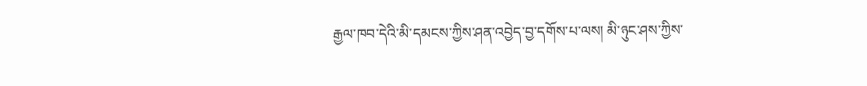རྒྱལ་ཁབ་དེའི་མི་དམངས་ཀྱིས་ཤན་འབྱེད་བྱ་དགོས་པ་ལས། མི་ཉུང་ཤས་ཀྱིས་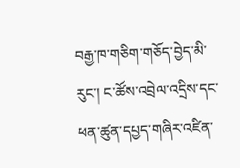བརྒྱ་ཁ་གཅིག་གཅོད་བྱེད་མི་རུང་། ང་ཚོས་འབྲེལ་འདྲིས་དང་ཕན་ཚུན་དཔྱད་གཞིར་འཛིན་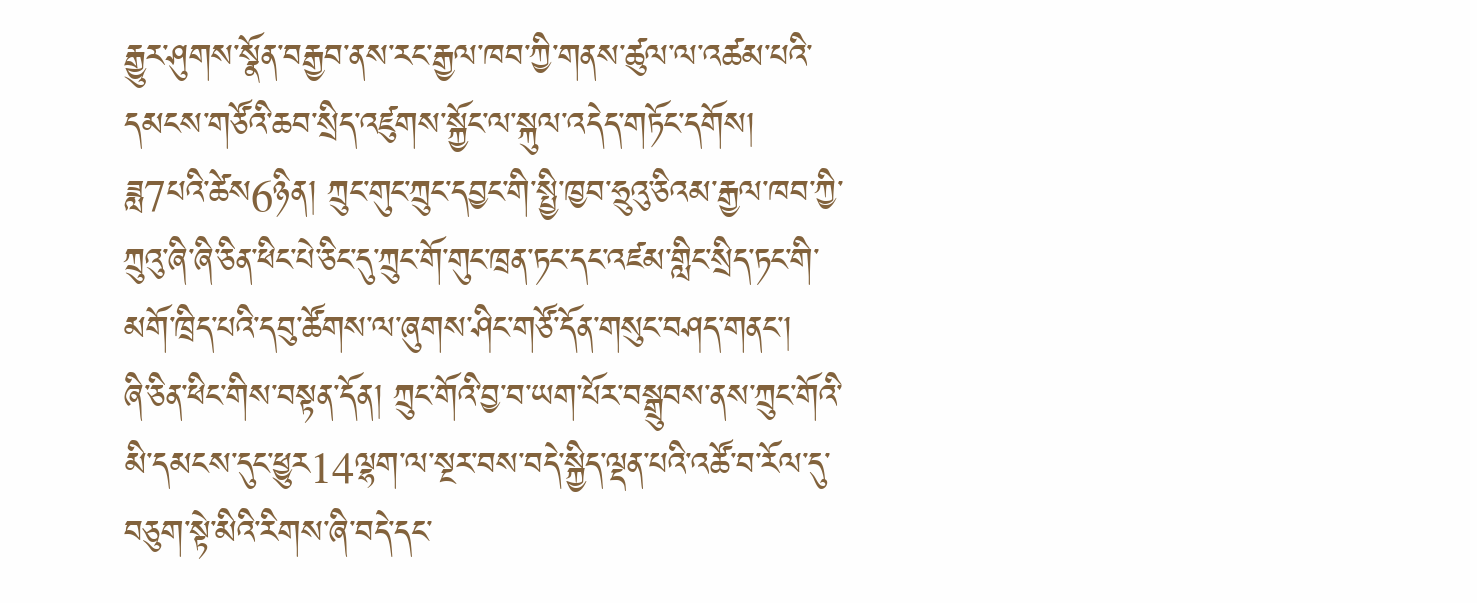རྒྱུར་ཤུགས་སྣོན་བརྒྱབ་ནས་རང་རྒྱལ་ཁབ་ཀྱི་གནས་ཚུལ་ལ་འཚམ་པའི་དམངས་གཙོའི་ཆབ་སྲིད་འཛུགས་སྐྱོང་ལ་སྐུལ་འདེད་གཏོང་དགོས།
ཟླ7པའི་ཚེས6ཉིན། ཀྲུང་གུང་ཀྲུང་དབྱང་གི་སྤྱི་ཁྱབ་ཧྲུའུ་ཅིའམ་རྒྱལ་ཁབ་ཀྱི་ཀྲུའུ་ཞི་ཞི་ཅིན་ཕིང་པེ་ཅིང་དུ་ཀྲུང་གོ་གུང་ཁྲན་ཏང་དང་འཛམ་གླིང་སྲིད་ཏང་གི་མགོ་ཁྲིད་པའི་དབུ་ཚོགས་ལ་ཞུགས་ཤིང་གཙོ་དོན་གསུང་བཤད་གནང་།
ཞི་ཅིན་ཕིང་གིས་བསྟན་དོན། ཀྲུང་གོའི་བྱ་བ་ཡག་པོར་བསྒྲུབས་ནས་ཀྲུང་གོའི་མི་དམངས་དུང་ཕྱུར14ལྷག་ལ་སྔར་བས་བདེ་སྐྱིད་ལྡན་པའི་འཚོ་བ་རོལ་དུ་བཅུག་སྟེ་མིའི་རིགས་ཞི་བདེ་དང་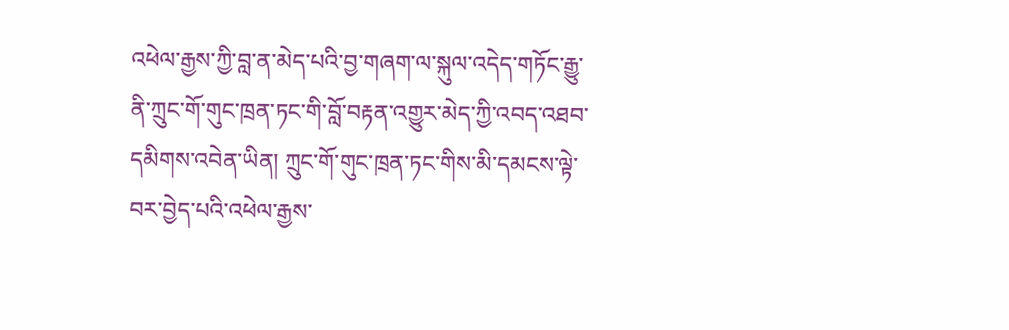འཕེལ་རྒྱས་ཀྱི་བླ་ན་མེད་པའི་བྱ་གཞག་ལ་སྐུལ་འདེད་གཏོང་རྒྱུ་ནི་ཀྲུང་གོ་གུང་ཁྲན་ཏང་གི་བློ་བརྟན་འགྱུར་མེད་ཀྱི་འབད་འཐབ་དམིགས་འབེན་ཡིན། ཀྲུང་གོ་གུང་ཁྲན་ཏང་གིས་མི་དམངས་ལྟེ་བར་བྱེད་པའི་འཕེལ་རྒྱས་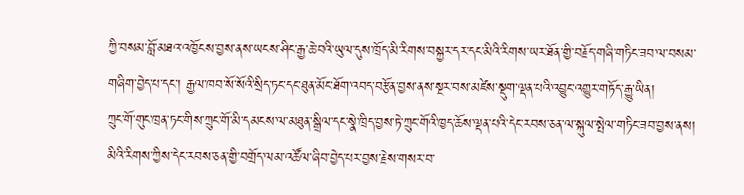ཀྱི་བསམ་བློ་མཐའ་འཁྱོངས་བྱས་ནས་ཡངས་ཤིང་རྒྱ་ཆེ་བའི་ཡུལ་དུས་ཁྲོད་མི་རིགས་བསྐྱར་དར་དང་མིའི་རིགས་ཡར་ཐོན་གྱི་བརྗོད་གཞི་གཏིང་ཟབ་ལ་བསམ་གཞིག་བྱེད་པ་དང་། རྒྱལ་ཁབ་སོ་སོའི་སྲིད་ཏང་དང་ཐུན་མོང་ཐོག་འབད་བརྩོན་བྱས་ནས་སྔར་བས་མཛེས་སྡུག་ལྡན་པའི་འབྱུང་འགྱུར་གཏོད་རྒྱུ་ཡིན།
ཀྲུང་གོ་གུང་ཁྲན་ཏང་གིས་ཀྲུང་གོ་མི་དམངས་ལ་མཐུན་སྒྲིལ་དང་སྣེ་ཁྲིད་བྱས་ཏེ་ཀྲུང་གོའི་ཁྱད་ཆོས་ལྡན་པའི་དེང་རབས་ཅན་ལ་སྐུལ་སྤེལ་གཏིང་ཟབ་བྱས་ནས། མིའི་རིགས་ཀྱིས་དེང་རབས་ཅན་གྱི་བགྲོད་ལམ་འཚོལ་ཞིབ་བྱེད་པར་བྱས་རྗེས་གསར་བ་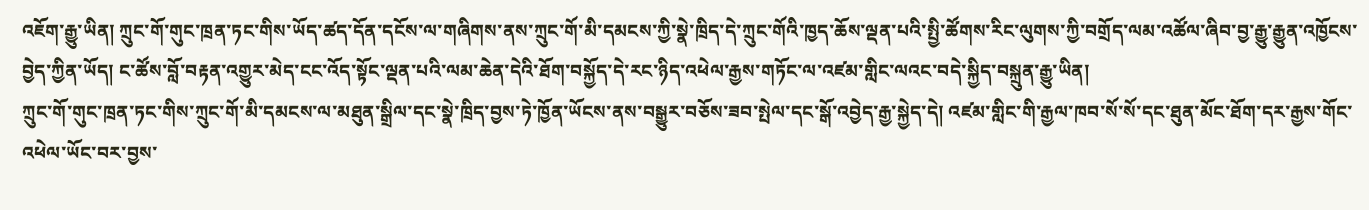འཇོག་རྒྱུ་ཡིན། ཀྲུང་གོ་གུང་ཁྲན་ཏང་གིས་ཡོད་ཚད་དོན་དངོས་ལ་གཞིགས་ནས་ཀྲུང་གོ་མི་དམངས་ཀྱི་སྣེ་ཁྲིད་དེ་ཀྲུང་གོའི་ཁྱད་ཆོས་ལྡན་པའི་སྤྱི་ཚོགས་རིང་ལུགས་ཀྱི་བགྲོད་ལམ་འཚོལ་ཞིབ་བྱ་རྒྱུ་རྒྱུན་འཁྱོངས་བྱེད་ཀྱིན་ཡོད། ང་ཚོས་བློ་བརྟན་འགྱུར་མེད་ངང་འོད་སྟོང་ལྡན་པའི་ལམ་ཆེན་དེའི་ཐོག་བསྐྱོད་དེ་རང་ཉིད་འཕེལ་རྒྱས་གཏོང་ལ་འཛམ་གླིང་ལའང་བདེ་སྐྱིད་བསྐྲུན་རྒྱུ་ཡིན།
ཀྲུང་གོ་གུང་ཁྲན་ཏང་གིས་ཀྲུང་གོ་མི་དམངས་ལ་མཐུན་སྒྲིལ་དང་སྣེ་ཁྲིད་བྱས་ཏེ་ཁྱོན་ཡོངས་ནས་བསྒྱུར་བཅོས་ཟབ་སྤེལ་དང་སྒོ་འབྱེད་རྒྱ་སྐྱེད་དེ། འཛམ་གླིང་གི་རྒྱལ་ཁབ་སོ་སོ་དང་ཐུན་མོང་ཐོག་དར་རྒྱས་གོང་འཕེལ་ཡོང་བར་བྱས་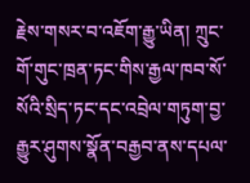རྗེས་གསར་བ་འཇོག་རྒྱུ་ཡིན། ཀྲུང་གོ་གུང་ཁྲན་ཏང་གིས་རྒྱལ་ཁབ་སོ་སོའི་སྲིད་ཏང་དང་འབྲེལ་གཏུག་བྱ་རྒྱུར་ཤུགས་སྣོན་བརྒྱབ་ནས་དཔལ་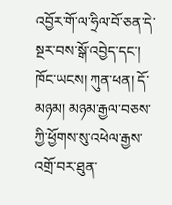འབྱོར་གོ་ལ་ཧྲིལ་བོ་ཅན་དེ་སྔར་བས་སྒོ་འབྱེད་དང་། ཁོང་ཡངས། ཀུན་ཕན། དོ་མཉམ། མཉམ་རྒྱལ་བཅས་ཀྱི་ཕྱོགས་སུ་འཕེལ་རྒྱས་འགྲོ་བར་ཐུན་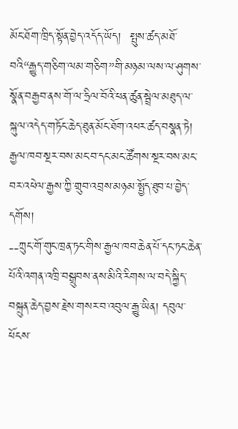མོང་ཐོག་ཁྲིད་སྟོན་བྱེད་འདོད་ཡོད།  སྤུས་ཚད་མཐོ་བའི“རྒྱུད་གཅིག་ལམ་གཅིག”གི་མཉམ་ལས་ལ་ཤུགས་སྣོན་བརྒྱབ་ནས་གོ་ལ་ཧྲིལ་བོའི་ཕན་ཚུན་སྦྲེལ་མཐུད་ལ་སྐུལ་འདེད་གཏོང་ཆེད་ཐུན་མོང་ཐོག་འཕར་ཚད་བསྣན་ཏེ། རྒྱལ་ཁབ་སྔར་བས་མང་བ་དང་མང་ཚོགས་སྔར་བས་མང་བར་འཕེལ་རྒྱས་ཀྱི་གྲུབ་འབྲས་མཉམ་སྤྱོད་ཐུབ་པ་བྱེད་དགོས།
--ཀྲུང་གོ་གུང་ཁྲན་ཏང་གིས་རྒྱལ་ཁབ་ཆེན་པོ་དང་ཏང་ཆེན་པོའི་འགན་འཁྲི་བསྒྲུབས་ནས་མིའི་རིགས་ལ་བདེ་སྐྱིད་བསྐྲུན་ཆེད་བྱས་རྗེས་གསར་བ་འབུལ་རྒྱུ་ཡིན། དབུལ་ཕོངས་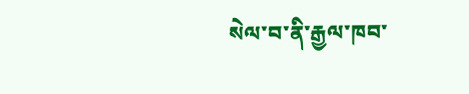སེལ་བ་ནི་རྒྱལ་ཁབ་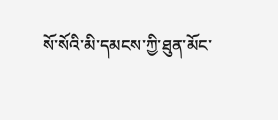སོ་སོའི་མི་དམངས་ཀྱི་ཐུན་མོང་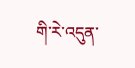གི་རེ་འདུན་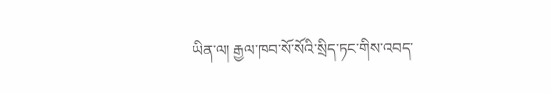ཡིན་ལ། རྒྱལ་ཁབ་སོ་སོའི་སྲིད་ཏང་གིས་འབད་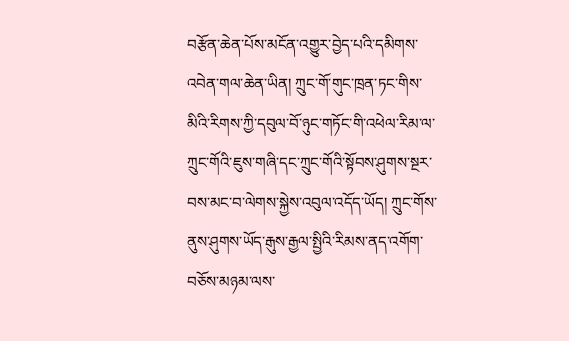བརྩོན་ཆེན་པོས་མངོན་འགྱུར་བྱེད་པའི་དམིགས་འབེན་གལ་ཆེན་ཡིན། ཀྲུང་གོ་གུང་ཁྲན་ཏང་གིས་མིའི་རིགས་ཀྱི་དབུལ་བོ་ཉུང་གཏོང་གི་འཕེལ་རིམ་ལ་ཀྲུང་གོའི་ཇུས་གཞི་དང་ཀྲུང་གོའི་སྟོབས་ཤུགས་སྔར་བས་མང་བ་ལེགས་སྐྱེས་འབུལ་འདོད་ཡོད། ཀྲུང་གོས་ནུས་ཤུགས་ཡོད་རྒུས་རྒྱལ་སྤྱིའི་རིམས་ནད་འགོག་བཅོས་མཉམ་ལས་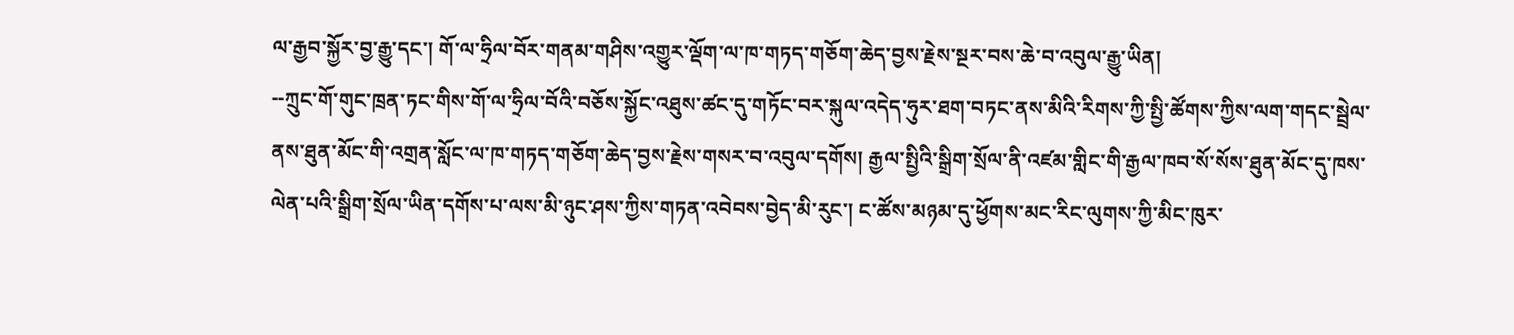ལ་རྒྱབ་སྐྱོར་བྱ་རྒྱུ་དང་། གོ་ལ་ཧྲིལ་བོར་གནམ་གཤིས་འགྱུར་ལྡོག་ལ་ཁ་གཏད་གཅོག་ཆེད་བྱས་རྗེས་སྔར་བས་ཆེ་བ་འབུལ་རྒྱུ་ཡིན།
--ཀྲུང་གོ་གུང་ཁྲན་ཏང་གིས་གོ་ལ་ཧྲིལ་བོའི་བཅོས་སྐྱོང་འཐུས་ཚང་དུ་གཏོང་བར་སྐུལ་འདེད་ཧུར་ཐག་བཏང་ནས་མིའི་རིགས་ཀྱི་སྤྱི་ཚོགས་ཀྱིས་ལག་གདང་སྦྲེལ་ནས་ཐུན་མོང་གི་འགྲན་སློང་ལ་ཁ་གཏད་གཅོག་ཆེད་བྱས་རྗེས་གསར་བ་འབུལ་དགོས། རྒྱལ་སྤྱིའི་སྒྲིག་སྲོལ་ནི་འཛམ་གླིང་གི་རྒྱལ་ཁབ་སོ་སོས་ཐུན་མོང་དུ་ཁས་ལེན་པའི་སྒྲིག་སྲོལ་ཡིན་དགོས་པ་ལས་མི་ཉུང་ཤས་ཀྱིས་གཏན་འབེབས་བྱེད་མི་རུང་། ང་ཚོས་མཉམ་དུ་ཕྱོགས་མང་རིང་ལུགས་ཀྱི་མིང་ཁུར་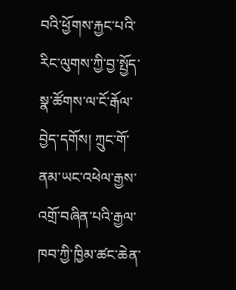བའི་ཕྱོགས་རྐྱང་པའི་རིང་ལུགས་ཀྱི་བྱ་སྤྱོད་སྣ་ཚོགས་ལ་ངོ་རྒོལ་བྱེད་དགོས། ཀྲུང་གོ་ནམ་ཡང་འཕེལ་རྒྱས་འགྲོ་བཞིན་པའི་རྒྱལ་ཁབ་ཀྱི་ཁྱིམ་ཚང་ཆེན་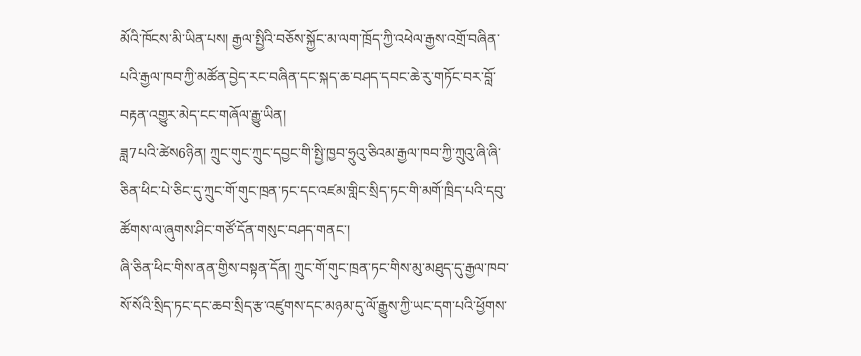མོའི་ཁོངས་མི་ཡིན་པས། རྒྱལ་སྤྱིའི་བཅོས་སྐྱོང་མ་ལག་ཁྲོད་ཀྱི་འཕེལ་རྒྱས་འགྲོ་བཞིན་པའི་རྒྱལ་ཁབ་ཀྱི་མཚོན་བྱེད་རང་བཞིན་དང་སྐད་ཆ་བཤད་དབང་ཆེ་རུ་གཏོང་བར་བློ་བརྟན་འགྱུར་མེད་ངང་གཞོལ་རྒྱུ་ཡིན།
ཟླ7པའི་ཚེས6ཉིན། ཀྲུང་གུང་ཀྲུང་དབྱང་གི་སྤྱི་ཁྱབ་ཧྲུའུ་ཅིའམ་རྒྱལ་ཁབ་ཀྱི་ཀྲུའུ་ཞི་ཞི་ཅིན་ཕིང་པེ་ཅིང་དུ་ཀྲུང་གོ་གུང་ཁྲན་ཏང་དང་འཛམ་གླིང་སྲིད་ཏང་གི་མགོ་ཁྲིད་པའི་དབུ་ཚོགས་ལ་ཞུགས་ཤིང་གཙོ་དོན་གསུང་བཤད་གནང་།
ཞི་ཅིན་ཕིང་གིས་ནན་གྱིས་བསྟན་དོན། ཀྲུང་གོ་གུང་ཁྲན་ཏང་གིས་མུ་མཐུད་དུ་རྒྱལ་ཁབ་སོ་སོའི་སྲིད་ཏང་དང་ཆབ་སྲིད་རྩ་འཛུགས་དང་མཉམ་དུ་ལོ་རྒྱུས་ཀྱི་ཡང་དག་པའི་ཕྱོགས་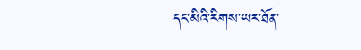དང་མིའི་རིགས་ཡར་ཐོན་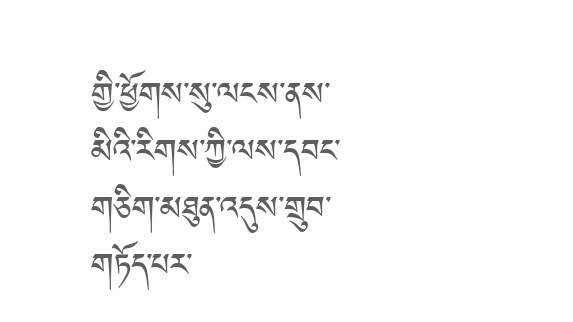གྱི་ཕྱོགས་སུ་ལངས་ནས་མིའི་རིགས་ཀྱི་ལས་དབང་གཅིག་མཐུན་འདུས་གྲུབ་གཏོད་པར་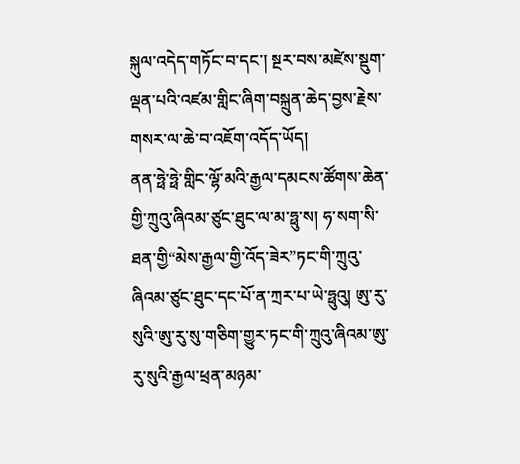སྐུལ་འདེད་གཏོང་བ་དང་། སྔར་བས་མཛེས་སྡུག་ལྡན་པའི་འཛམ་གླིང་ཞིག་བསྐྲུན་ཆེད་བྱས་རྗེས་གསར་ལ་ཆེ་བ་འཇོག་འདོད་ཡོད།
ནན་ཧྥེ་ཧྥེ་གླིང་ལྷོ་མའི་རྒྱལ་དམངས་ཚོགས་ཆེན་གྱི་ཀྲུའུ་ཞིའམ་ཙུང་ཐུང་ལ་མ་ཧྥུ་ས། ཧ་སག་སི་ཐན་གྱི“མེས་རྒྱལ་གྱི་འོད་ཟེར”ཏང་གི་ཀྲུའུ་ཞིའམ་ཙུང་ཐུང་དང་པོ་ན་ཀྲར་པ་ཡེ་ཧྥུའུ། ཨུ་རུ་སུའི་ཨུ་རུ་སུ་གཅིག་གྱུར་ཏང་གི་ཀྲུའུ་ཞིའམ་ཨུ་རུ་སུའི་རྒྱལ་ཕྲན་མཉམ་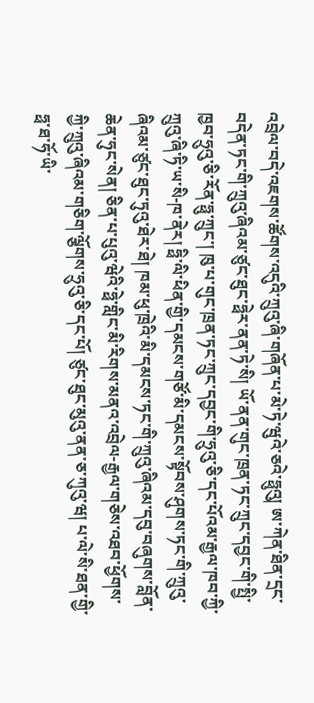འབྲེལ་བདེ་འཇགས་ཚོགས་འདུའི་ཀྲུའུ་ཞི་གཞོན་པ་མེ་ཏེ་ཝུའེ་ཅའེ་ཧྥུའུ། ཨ་ཀེན་ཐིན་དྲང་བདེན་ཏང་གི་ཀྲུའུ་ཞིའམ་ཙུང་ཐུང་ཧྥེར་ནན་ཏེ་སི། ཡོ་ནན་གུང་ཁྲན་ཏང་ཀྲུང་དབྱང་གི་སྤྱི་ཁྱབ་ཧྲུའུ་ཅི་རོན་ཧྥུ་ཀྲུང་། ཁུ་པ་གུང་ཁྲན་ཏང་ཀྲུང་དབྱང་གི་ཧྲུའུ་ཅི་དང་པོའམ་རྒྱལ་ཁབ་ཀྱི་ཀྲུའུ་ཞི་ཏི་ཡ་སི-ཁ་ནེར། ཧྥི་ལི་ཕིན་གྱི་དམངས་གཙོ་མི་དམངས་སྟོབས་ཤུགས་ཏང་གི་ཀྲུའུ་ཞིའམ་ཙུང་ཐུང་ཏུའུ་ཐེར་ཐེ། ཁམ་ཕུ་ཁྲེའི་མི་དམངས་ཏང་གི་ཀྲུའུ་ཞིའམ་དབུ་བཞུགས་བློན་ཆེན་ཧུང་སེན། ཅིན་པ་པུའུ་ཝེའི་ཧྥེ་གླིང་མི་རིགས་མནའ་འབྲེལ-རྒྱལ་གཅེས་འཐབ་ཕྱོགས་ཀྱི་ཀྲུའུ་ཞིའམ་གཅིག་ལྕོགས་ཧྲུའུ་ཅི་དང་པོ། ཙུང་ཐུང་མུའུ་ནན་ཅ་ཀུའུ་ཝ། པ་ལེ་སི་ཐན་གྱི་ཧྥ་ཐ་ཧོ་ཡི་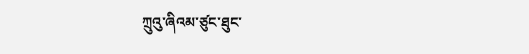ཀྲུའུ་ཞིའམ་ཙུང་ཐུང་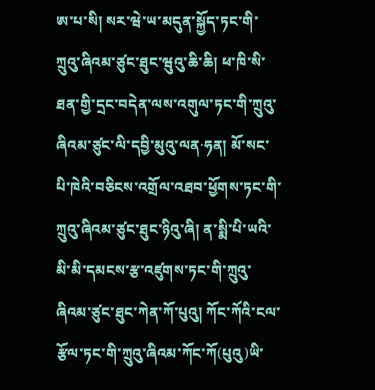ཨ་པ་སི། སར་ཝེ་ཡ་མདུན་སྐྱོད་ཏང་གི་ཀྲུའུ་ཞིའམ་ཙུང་ཐུང་ཝུའུ་ཆི་ཆི། ཕ་ཁི་སི་ཐན་གྱི་དྲང་བདེན་ལས་འགུལ་ཏང་གི་ཀྲུའུ་ཞིའམ་ཙུང་ལི་དབྱི་མུའུ་ལན·ཧན། མོ་སང་པི་ཁེའི་བཅིངས་འགྲོལ་འཐབ་ཕྱོགས་ཏང་གི་ཀྲུའུ་ཞིའམ་ཙུང་ཐུང་ཉིའུ་ཞི། ན་སྨི་པི་ཡའི་མི་མི་དམངས་རྩ་འཛུགས་ཏང་གི་ཀྲུའུ་ཞིའམ་ཙུང་ཐུང་ཀེན་ཀོ་པུའུ། ཀོང་ཀོའི་ངལ་རྩོལ་ཏང་གི་ཀྲུའུ་ཞིའམ་ཀོང་ཀོ(པུའུ)ཡི་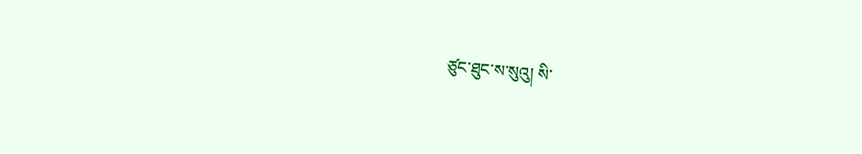ཙུང་ཐུང་ས་སུའུ། སི་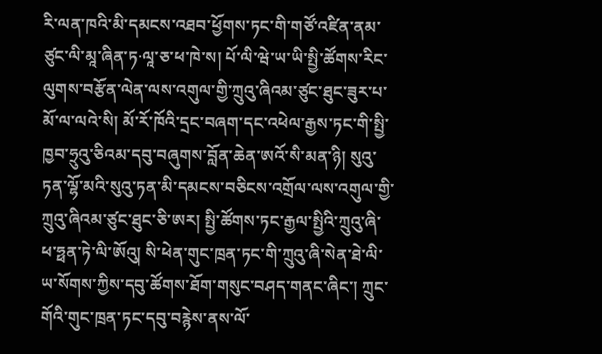རི་ལན་ཁའི་མི་དམངས་འཐབ་ཕྱོགས་ཏང་གི་གཙོ་འཛིན་ནམ་ཙུང་ལི་མཱ་ཞིན་ཏ·ལཱ་ཅ་ཕ་ཁེ་ས། པོ་ལི་ཝེ་ཡ་ཡི་སྤྱི་ཚོགས་རིང་ལུགས་བརྩོན་ལེན་ལས་འགུལ་གྱི་ཀྲུའུ་ཞིའམ་ཙུང་ཐུང་ཟུར་པ་མོ་ལ་ལའེ་སི། མོ་རོ་ཁོའི་དྲང་བཞག་དང་འཕེལ་རྒྱས་ཏང་གི་སྤྱི་ཁྱབ་ཧྲུའུ་ཅིའམ་དབུ་བཞུགས་བློན་ཆེན་ཨའོ་སི་མན་ཉི། སུའུ་ཏན་ལྷོ་མའི་སུའུ་ཏན་མི་དམངས་བཅིངས་འགྲོལ་ལས་འགུལ་གྱི་ཀྲུའུ་ཞིའམ་ཙུང་ཐུང་ཅི་ཨར། སྤྱི་ཚོགས་ཏང་རྒྱལ་སྤྱིའི་ཀྲུའུ་ཞི་ཕ་ཧྥན་ཏེ་ལི་ཨོའུ། སི་ཕེན་གུང་ཁྲན་ཏང་གི་ཀྲུའུ་ཞི་སེན་ཐེ་ལི་ཡ་སོགས་ཀྱིས་དབུ་ཚོགས་ཐོག་གསུང་བཤད་གནང་ཞིང་། ཀྲུང་གོའི་གུང་ཁྲན་ཏང་དབུ་བརྙེས་ནས་ལོ་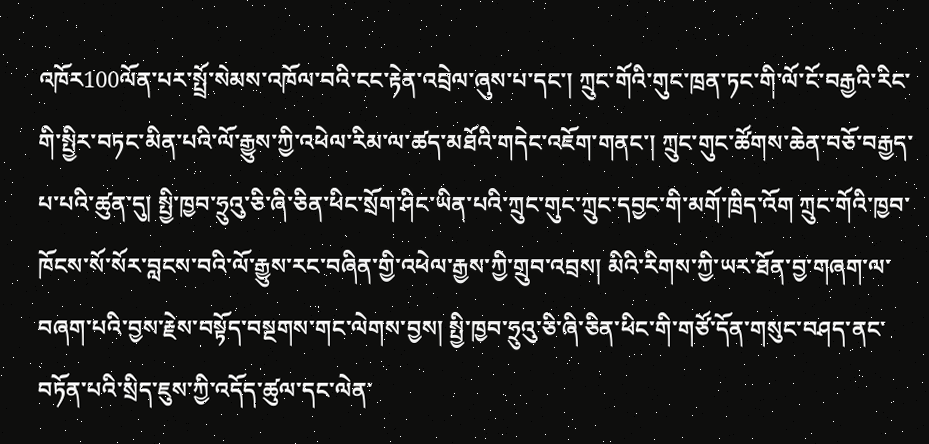འཁོར100ལོན་པར་སྤྲོ་སེམས་འཁོལ་བའི་ངང་རྟེན་འབྲེལ་ཞུས་པ་དང་། ཀྲུང་གོའི་གུང་ཁྲན་ཏང་གི་ལོ་ངོ་བརྒྱའི་རིང་གི་སྤྱིར་བཏང་མིན་པའི་ལོ་རྒྱུས་ཀྱི་འཕེལ་རིམ་ལ་ཚད་མཐོའི་གདེང་འཇོག་གནང་། ཀྲུང་གུང་ཚོགས་ཆེན་བཅོ་བརྒྱད་པ་པའི་ཚུན་དུ། སྤྱི་ཁྱབ་ཧྲུའུ་ཅི་ཞི་ཅིན་ཕིང་སྲོག་ཤིང་ཡིན་པའི་ཀྲུང་གུང་ཀྲུང་དབྱང་གི་མགོ་ཁྲིད་འོག ཀྲུང་གོའི་ཁྱབ་ཁོངས་སོ་སོར་བླངས་བའི་ལོ་རྒྱུས་རང་བཞིན་གྱི་འཕེལ་རྒྱས་ཀྱི་གྲུབ་འབྲས། མིའི་རིགས་ཀྱི་ཡར་ཐོན་བྱ་གཞག་ལ་བཞག་པའི་བྱས་རྗེས་བསྟོད་བསྔགས་གང་ལེགས་བྱས། སྤྱི་ཁྱབ་ཧྲུའུ་ཅི་ཞི་ཅིན་ཕིང་གི་གཙོ་དོན་གསུང་བཤད་ནང་བཏོན་པའི་སྲིད་ཇུས་ཀྱི་འདོད་ཚུལ་དང་ལེན་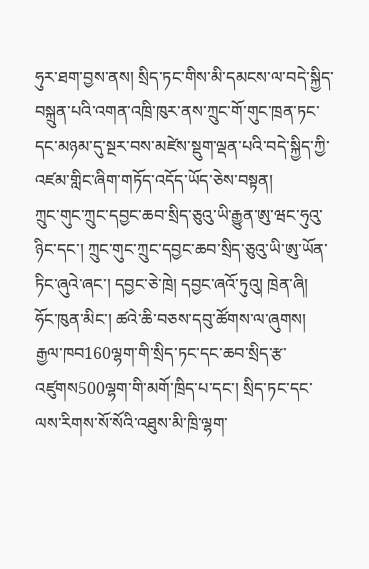ཧུར་ཐག་བྱས་ནས། སྲིད་ཏང་གིས་མི་དམངས་ལ་བདེ་སྐྱིད་བསྐྲུན་པའི་འགན་འཁྲི་ཁུར་ནས་ཀྲུང་གོ་གུང་ཁྲན་ཏང་དང་མཉམ་དུ་སྔར་བས་མཛེས་སྡུག་ལྡན་པའི་བདེ་སྐྱིད་ཀྱི་འཛམ་གླིང་ཞིག་གཏོད་འདོད་ཡོད་ཅེས་བསྟན།
ཀྲུང་གུང་ཀྲུང་དབྱང་ཆབ་སྲིད་ཅུའུ་ཡི་རྒྱུན་ཨུ་ཝང་ཧུའུ་ཉིང་དང་། ཀྲུང་གུང་ཀྲུང་དབྱང་ཆབ་སྲིད་ཅུའུ་ཡི་ཨུ་ཡོན་ཏིང་ཞུའེ་ཞང་། དབྱང་ཅེ་ཁྲེ། དབྱང་ཞའོ་ཏུའུ། ཁྲེན་ཞི། ཧོང་ཁུན་མིང་། ཚའེ་ཆི་བཅས་དབུ་ཚོགས་ལ་ཞུགས།
རྒྱལ་ཁབ160ལྷག་གི་སྲིད་ཏང་དང་ཆབ་སྲིད་རྩ་འཛུགས500ལྷག་གི་མགོ་ཁྲིད་པ་དང་། སྲིད་ཏང་དང་ལས་རིགས་སོ་སོའི་འཐུས་མི་ཁྲི་ལྷག་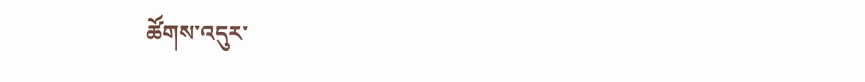ཚོགས་འདུར་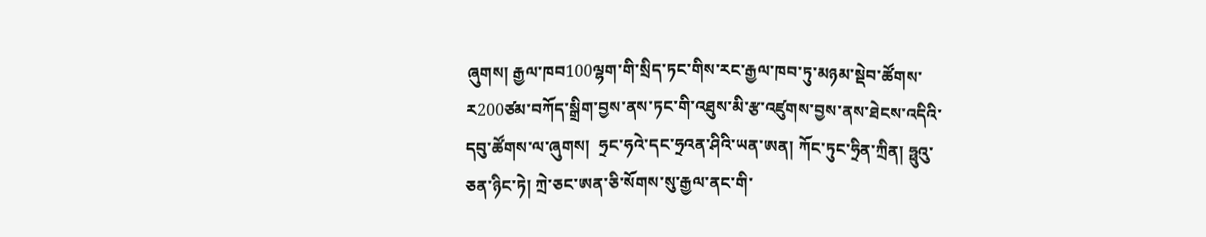ཞུགས། རྒྱལ་ཁབ100ལྷག་གི་སྲིད་ཏང་གིས་རང་རྒྱལ་ཁབ་ཏུ་མཉམ་སྡེབ་ཚོགས་ར200ཙམ་བཀོད་སྒྲིག་བྱས་ནས་ཏང་གི་འཐུས་མི་རྩ་འཛུགས་བྱས་ནས་ཐེངས་འདིའི་དབུ་ཚོགས་ལ་ཞུགས།  ཧྲང་ཧའེ་དང་ཧྲའན་ཤིའི་ཡན་ཨན། ཀོང་ཏུང་ཧྲིན་ཀྲིན། ཧྥུའུ་ཅན་ཉིང་ཏེ། ཀྲེ་ཅང་ཨན་ཅི་སོགས་སུ་རྒྱལ་ནང་གི་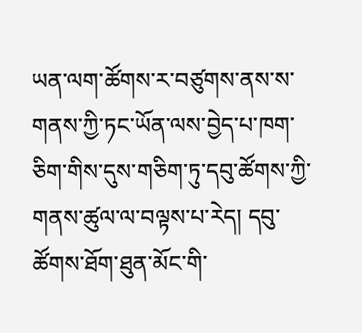ཡན་ལག་ཚོགས་ར་བཙུགས་ནས་ས་གནས་ཀྱི་ཏང་ཡོན་ལས་བྱེད་པ་ཁག་ཅིག་གིས་དུས་གཅིག་ཏུ་དབུ་ཚོགས་ཀྱི་གནས་ཚུལ་ལ་བལྟས་པ་རེད། དབུ་ཚོགས་ཐོག་ཐུན་མོང་གི་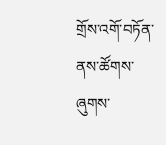གྲོས་འགོ་བཏོན་ནས་ཚོགས་ཞུགས་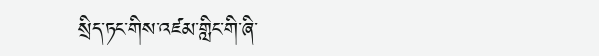སྲིད་ཏང་གིས་འཛམ་གླིང་གི་ཞི་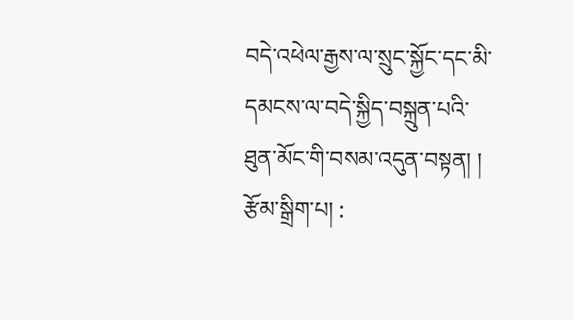བདེ་འཕེལ་རྒྱས་ལ་སྲུང་སྐྱོང་དང་མི་དམངས་ལ་བདེ་སྐྱིད་བསྐྲུན་པའི་ཐུན་མོང་གི་བསམ་འདུན་བསྟན། །
རྩོམ་སྒྲིག་པ། :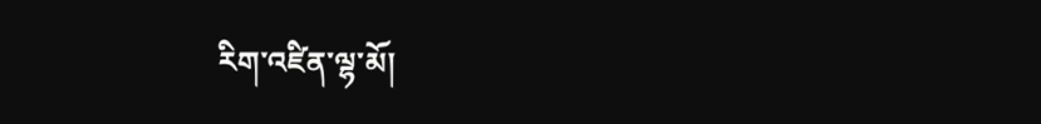རིག་འཛིན་ལྷ་མོ།